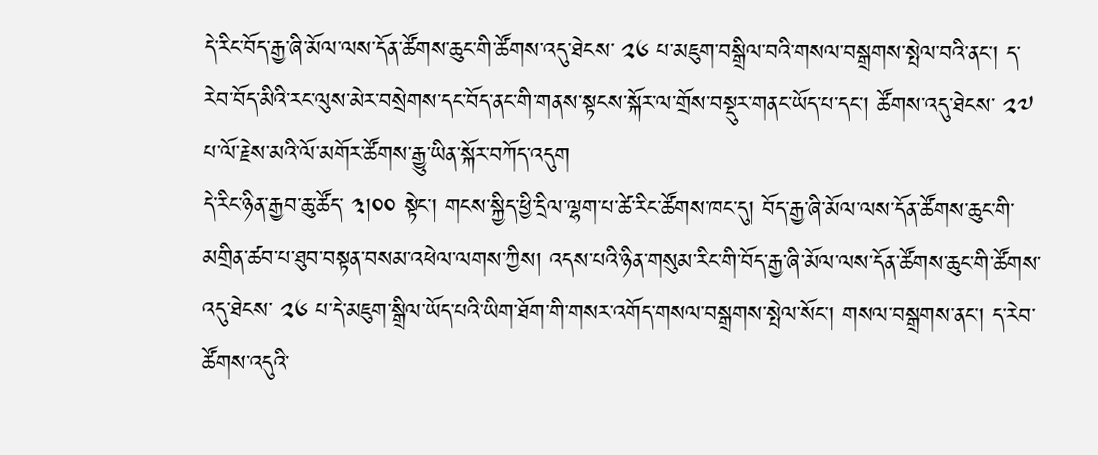དེ་རིང་བོད་རྒྱ་ཞི་མོལ་ལས་དོན་ཚོགས་ཆུང་གི་ཚོགས་འདུ་ཐེངས་ ༢༦ པ་མཇུག་བསྒྲིལ་བའི་གསལ་བསྒྲགས་སྤེལ་བའི་ནང་། ད་རེབ་བོད་མིའི་རང་ལུས་མེར་བསྲེགས་དང་བོད་ནང་གི་གནས་སྟངས་སྐོར་ལ་གྲོས་བསྡུར་གནང་ཡོད་པ་དང་། ཚོགས་འདུ་ཐེངས་ ༢༧ པ་ལོ་རྗེས་མའི་ལོ་མགོར་ཚོགས་རྒྱུ་ཡིན་སྐོར་བཀོད་འདུག
དེ་རིང་ཉིན་རྒྱབ་ཆུ་ཚོད་ ༣།༠༠ སྟེང་། གངས་སྐྱིད་ཕྱི་དྲིལ་ལྷག་པ་ཚེ་རིང་ཚོགས་ཁང་དུ། བོད་རྒྱ་ཞི་མོལ་ལས་དོན་ཚོགས་ཆུང་གི་མགྲིན་ཚབ་པ་ཐུབ་བསྟན་བསམ་འཕེལ་ལགས་ཀྱིས། འདས་པའི་ཉིན་གསུམ་རིང་གི་བོད་རྒྱ་ཞི་མོལ་ལས་དོན་ཚོགས་ཆུང་གི་ཚོགས་འདུ་ཐེངས་ ༢༦ པ་དེ་མཇུག་སྒྲིལ་ཡོད་པའི་ཡིག་ཐོག་གི་གསར་འགོད་གསལ་བསྒྲགས་སྤེལ་སོང་། གསལ་བསྒྲགས་ནང་། ད་རེབ་ཚོགས་འདུའི་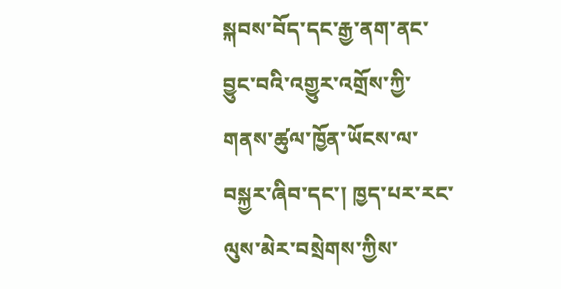སྐབས་བོད་དང་རྒྱ་ནག་ནང་བྱུང་བའི་འགྱུར་འགྲོས་ཀྱི་གནས་ཚུལ་ཁྱོན་ཡོངས་ལ་བསྐྱར་ཞིབ་དང་། ཁྱད་པར་རང་ལུས་མེར་བསྲེགས་ཀྱིས་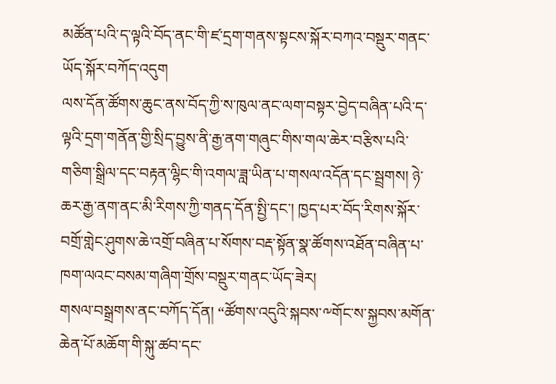མཚོན་པའི་ད་ལྟའི་བོད་ནང་གི་ཛ་དྲག་གནས་སྟངས་སྐོར་བཀའ་བསྡུར་གནང་ཡོད་སྐོར་བཀོད་འདུག
ལས་དོན་ཚོགས་ཆུང་ནས་བོད་ཀྱི་ས་ཁུལ་ནང་ལག་བསྟར་བྱེད་བཞིན་པའི་ད་ལྟའི་དྲག་གནོན་གྱི་སྲིད་བྱུས་ནི་རྒྱ་ནག་གཞུང་གིས་གལ་ཆེར་བརྩིས་པའི་གཅིག་སྒྲིལ་དང་བརྟན་ལྷིང་གི་འགལ་ཟླ་ཡིན་པ་གསལ་འདོན་དང་སྦྲགས། ཉེ་ཆར་རྒྱ་ནག་ནང་མི་རིགས་ཀྱི་གནད་དོན་སྤྱི་དང་། ཁྱད་པར་བོད་རིགས་སྐོར་བགྲོ་གླེང་ཤུགས་ཆེ་འགྲོ་བཞིན་པ་སོགས་བརྡ་སྟོན་སྣ་ཚོགས་འཐོན་བཞིན་པ་ཁག་ལའང་བསམ་གཞིག་གྲོས་བསྡུར་གནང་ཡོད་ཟེར།
གསལ་བསྒྲགས་ནང་བཀོད་དོན། “ཚོགས་འདུའི་སྐབས་༸གོང་ས་སྐྱབས་མགོན་ཆེན་པོ་མཆོག་གི་སྐུ་ཚབ་དང་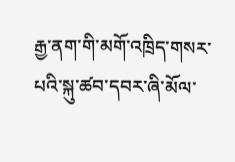རྒྱ་ནག་གི་མགོ་འཁྲིད་གསར་པའི་སྐུ་ཚབ་དབར་ཞི་མོལ་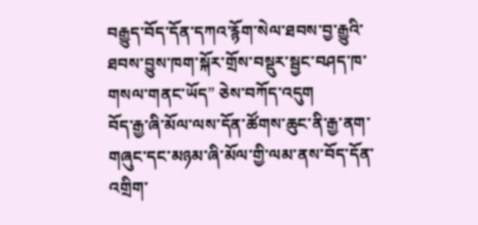བརྒྱུད་བོད་དོན་དཀའ་རྙོག་སེལ་ཐབས་བྱ་རྒྱུའི་ཐབས་བྱུས་ཁག་སྐོར་གྲོས་བསྡུར་སྦྱང་བཤད་ཁ་གསལ་གནང་ཡོད” ཅེས་བཀོད་འདུག
བོད་རྒྱ་ཞི་མོལ་ལས་དོན་ཚོགས་ཆུང་ནི་རྒྱ་ནག་གཞུང་དང་མཉམ་ཞི་མོལ་གྱི་ལམ་ནས་བོད་དོན་འགྲིག་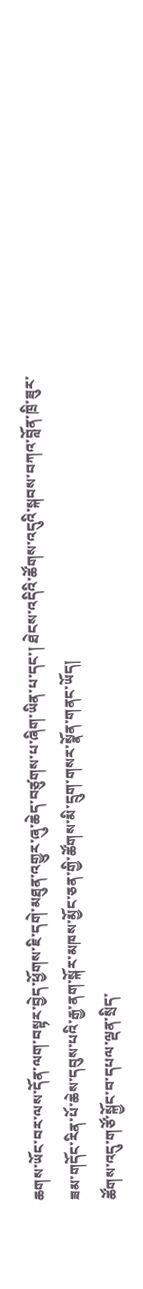ཆགས་ཡོང་བར་ལས་དོན་ལག་བསྟར་བྱེད་ཕྱོགས་ཇི་དགེ་མཐུན་འགྱུར་ཞུ་ཆེད་བཙུགས་པ་ཞིག་ཡིན་པ་དང་། ཐེངས་འདིའི་ཚོགས་འདུའི་སྐབས་བཀའ་བློན་ཁྲི་ཟུར་ཟམ་གདོང་རིན་པོ་ཆེས་དབུས་པའི་རྒྱ་ནག་སྐོར་མཁས་མྱོང་ཅན་གྱི་ཚོགས་མི་དྲུག་གསར་སྣོན་གནང་ཡོད།
ཚོགས་འདུ་གཙོ་སྐྱོང་བ་དཔལ་ལྡན་སྲིད་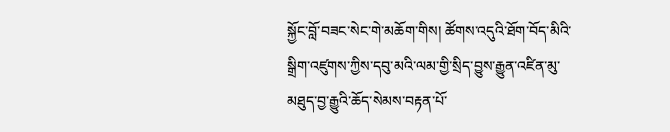སྐྱོང་བློ་བཟང་སེང་གེ་མཆོག་གིས། ཚོགས་འདུའི་ཐོག་བོད་མིའི་སྒྲིག་འཛུགས་ཀྱིས་དབུ་མའི་ལམ་གྱི་སྲིད་བྱུས་རྒྱུན་འཛིན་མུ་མཐུད་བྱ་རྒྱུའི་ཆོད་སེམས་བརྟན་པོ་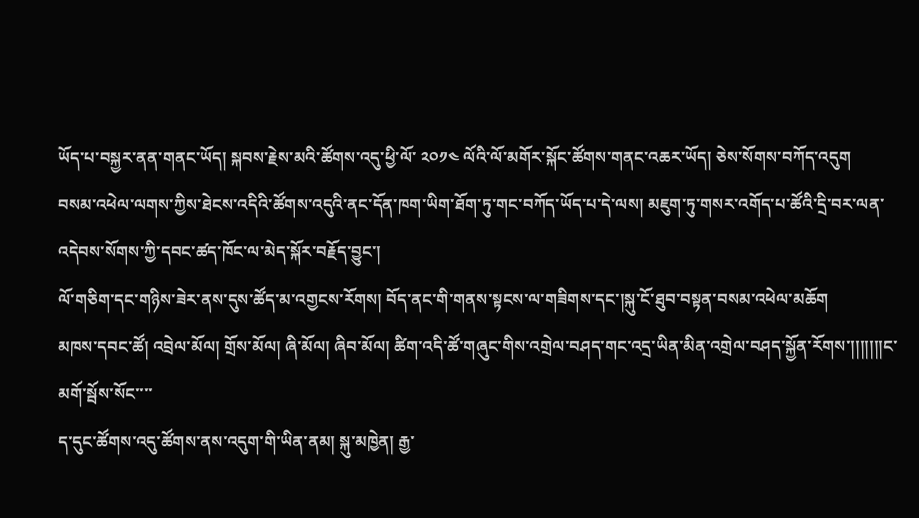ཡོད་པ་བསྐྱར་ནན་གནང་ཡོད། སྐབས་རྗེས་མའི་ཚོགས་འདུ་ཕྱི་ལོ་ ༢༠༡༤ ལོའི་ལོ་མགོར་སྐོང་ཚོགས་གནང་འཆར་ཡོད། ཅེས་སོགས་བཀོད་འདུག
བསམ་འཕེལ་ལགས་ཀྱིས་ཐེངས་འདིའི་ཚོགས་འདུའི་ནང་དོན་ཁག་ཡིག་ཐོག་ཏུ་གང་བཀོད་ཡོད་པ་དེ་ལས། མཇུག་ཏུ་གསར་འགོད་པ་ཚོའི་དྲི་བར་ལན་འདེབས་སོགས་ཀྱི་དབང་ཚད་ཁོང་ལ་མེད་སྐོར་བརྗོད་བྱུང་།
ལོ་གཅིག་དང་གཉིས་ཟེར་ནས་དུས་ཚོད་མ་འགྱངས་རོགས། བོད་ནང་གི་གནས་སྟངས་ལ་གཟིགས་དང་།སྐུ་ངོ་ཐུབ་བསྟན་བསམ་འཕེལ་མཆོག
མཁས་དབང་ཚོ། འབྲེལ་མོལ། གྲོས་མོལ། ཞི་མོལ། ཞིབ་མོལ། ཚིག་འདི་ཚོ་གཞུང་གིས་འགྲེལ་བཤད་གང་འདྲ་ཡིན་མིན་འགྲེལ་བཤད་སྐྱོན་རོགས་།།།།།།།ང་མགོ་སྦོས་སོང་་་་
ད་དུང་ཚོགས་འདུ་ཚོགས་ནས་འདུག་གི་ཡིན་ནམ། སྐུ་མཁྱེན། རྒྱ་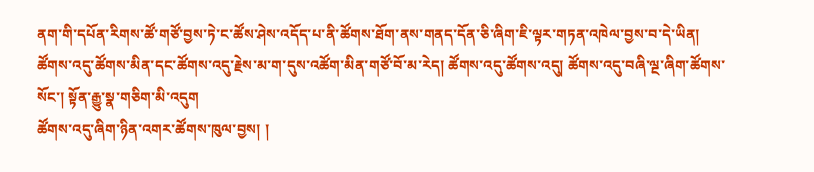ནག་གི་དཔོན་རིགས་ཚོ་གཙོ་བྱས་ཏེ་ང་ཚོས་ཤེས་འདོད་པ་ནི་ཚོགས་ཐོག་ནས་གནད་དོན་ཅི་ཞིག་ཇི་ལྟར་གཏན་འཁེལ་བྱས་བ་དེ་ཡིན། ཚོགས་འདུ་ཚོགས་མིན་དང་ཚོགས་འདུ་རྗེས་མ་ག་དུས་འཚོག་མིན་གཙོ་བོ་མ་རེད། ཚོགས་འདུ་ཚོགས་འདུ། ཚོགས་འདུ་བཞི་ལྔ་ཞིག་ཚོགས་སོང་། སྟོན་རྒྱུ་སྣ་གཅིག་མི་འདུག
ཚོགས་འདུ་ཞིག་ཉིན་འགར་ཚོགས་ཁུལ་བྱས། །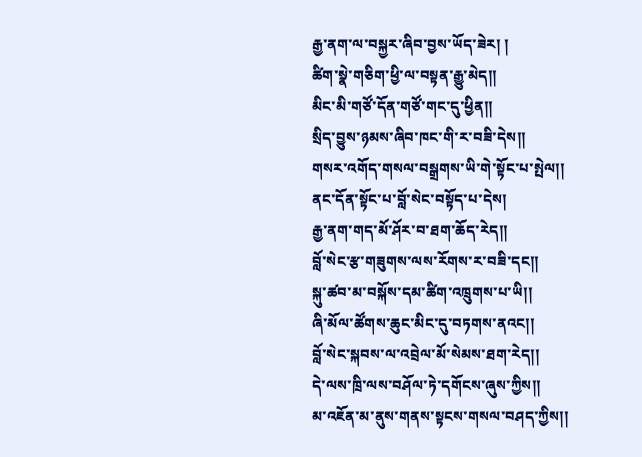རྒྱ་ནག་ལ་བསྐྱར་ཞིབ་བྱས་ཡོད་ཟེར། །
ཚིག་སྣེ་གཅིག་ཕྱི་ལ་བསྟན་རྒྱུ་མེད།།
མིང་མི་གཙོ་དོན་གཙོ་གང་དུ་ཕྱིན།།
སྲིད་བྱུས་ཉམས་ཞིབ་ཁང་གི་ར་བཟི་དེས།།
གསར་འགོད་གསལ་བསྒྲགས་ཡི་གེ་སྟོང་པ་སྤེལ།།
ནང་དོན་སྟོང་པ་བློ་སེང་བསྟོད་པ་དེས།
རྒྱ་ནག་གད་མོ་ཤོར་བ་ཐག་ཆོད་རེད།།
བློ་སེང་རྩ་གཟུགས་ལས་རོགས་ར་བཟི་དང།།
སྐུ་ཚབ་མ་བསྐོས་དམ་ཚིག་འཁྲུགས་པ་ཡི།།
ཞི་མོལ་ཚོགས་ཆུང་མིང་དུ་བཏགས་ནའང།།
བློ་སེང་སྐབས་ལ་འབྲེལ་མོ་སེམས་ཐག་རེད།།
དེ་ལས་ཁྲི་ལས་བཤོལ་ཏེ་དགོངས་ཞུས་ཀྱིས།།
མ་འཇོན་མ་ནུས་གནས་སྟངས་གསལ་བཤད་ཀྱིས།།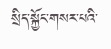སྲིད་སྐྱོང་གསར་པའི་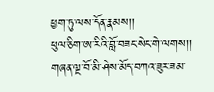ཕྱག་ཏུ་ལས་དོན་རྣམས།།
ཕུལ་ཅིག་ཨ་རིའི་བློ་བཟང་སེང་གེ་ལགས།།
གཞན་ལྔ་བོ་མི་ཤེས་མོད་བཀའ་ཟུར་ཟམ་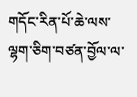གདོང་རིན་པོ་ཆེ་ལས་ལྷག་ཅིག་བཙན་བྱོལ་ལ་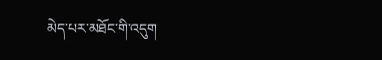མེད་པར་མཐོང་གི་འདུག